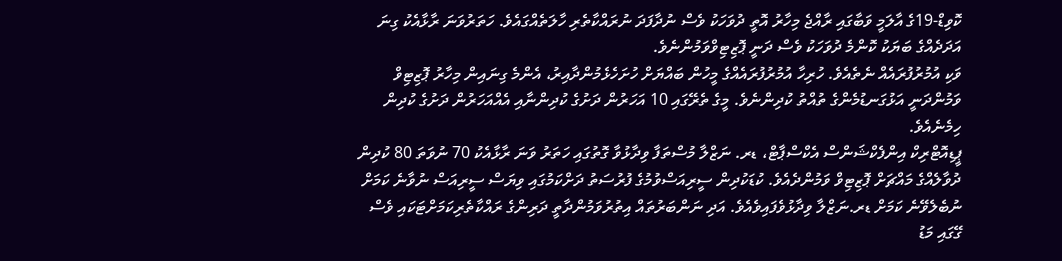ކޮވިޑް-19ގެ އާލަމީ ވަބާގައި ރާއްޖެ މިހާރު އޮތީ ދުވަހަކު ވެސް ނުދާފަދަ ނުރައްކާތެރި ހާލަތެއްގައެވެ. ހަތަރުވަނަ ރާޅާއެކު ގިނަ އަދަދެއްގެ ބަޔަކު ކޮންމެ ދުވަހަކު ވެސް ދަނީ ޕޮޒިޓިވްވަމުންނެވެ.
ވަކި އުމުރުފުރައެއް ނެތެއެވެ. ހުރިހާ އުމުރުފުރައެއްގެ މީހުން ބައްޔަށް ހުށަހެޅެމުންދާއިރު، އެންމެ ގިނައިން މިހާރު ޕޮޒިޓިވް ވަމުންދަނީ އަޅުގަނޑުމެންގެ ތުއްތު ކުދިންނެވެ. މީގެ ތެރޭގައި 10 އަހަރުން ދަށުގެ ކުދިންނާއި އެއްއަހަރުން ދަށުގެ ކުދިން ހިމެނެއެވެ.
ޕީޑިއޮޓްރިކް އިންފެކްޝަންސް އެކްސްޕާޓް، ޑރ. ނަޒްލާ މުސްތަފާ ވިދާޅުވާ ގޮތުގައި ހަތަރު ވަނަ ރާޅާއެކު 70 ނުވަތަ 80 ކުދިން ދުވާލެއްގެ މައްޗަށް ޕޮޒިޓިވް ވަމުންދެއެވެ. ކުޑަކުދިން ސީރިއަސްވުމުގެ ފުރުސަތު ދަށްކަމުގައި ވިޔަސް ސީރިއަސް ނުވާނެ ކަމަށް ނުބެލެވޭނެ ކަމަށް ޑރ.ނަޒްލާ ވިދާޅުވެފައިވެއެވެ. އަދި ނަންބަރުތައް އިތުރުވަމުންދާތީ ދަރިންގެ ރައްކާތެރިކަމަށްޓަކައި ވެސް ގޭގައި މަޑު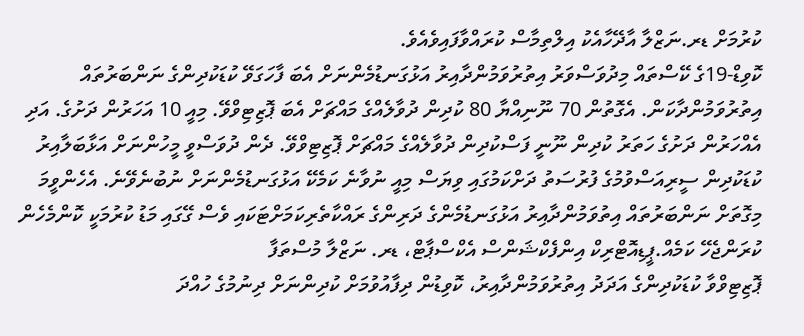ކުރުމަށް ޑރ.ނަޒްލާ އާދޭހާއެކު އިލްތިމާސް ކުރައްވާފައިވެއެވެ.
ކޮވިޑް-19ގެ ކޭސްތައް މިދުވަސްވަރު އިތުރުވަމުންދާއިރު އަޅުގަނޑުމެންނަށް އެބަ ފާހަގަވޭ ކުޑަކުދިންގެ ނަންބަރުތައް އިތުރުވަމުންދާކަން. އެގޮތުން 70 ނޫނިއްޔާ 80 ކުދިން ދުވާލެއްގެ މައްޗަށް އެބަ ޕޮޒިޓިވްވޭ. މިއީ 10 އަހަރުން ދަށުގެ. އަދި އެއްހަރުން ދަށުގެ ހަތަރު ކުދިން ނޫނީ ފަސްކުދިން ދުވާލެއްގެ މައްޗަށް ޕޮޒިޓިވްވޭ. ދެން ދުވަސްވީ މީހުންނަށް އަޅާބަލާއިރު ކުޑަކުދިން ސީރިއަސްވުމުގެ ފުރުސަތު ދަށްކަމުގައި ވިޔަސް މިއީ ނުވާނެ ކަމެކޭ އަޅުގަނޑުމެންނަށް ނުބުނެވޭނެ. އެހެންވީމަ މިގޮތަށް ނަންބަރުތައް އިތުވަމުންދާއިރު އަޅުގަނޑުމެންގެ ދަރިންގެ ރައްކާތެރިކަމަށްޓަކައި ވެސް ގޭގައި މަޑު ކުރުމަކީ ކޮންމެހެން ކުރަންޖެހޭ ކަމެއް.ޕީޑިއޮޓްރިކް އިންފެކްޝަންސް އެކްސްޕާޓް، ޑރ. ނަޒްލާ މުސްތަފާ
ޕޮޒިޓިވްވާ ކުޑަކުދިންގެ އަދަދު އިތުރުވަމުންދާއިރު، ކޮވިޑުން ދިފާއުވުމަށް ކުދިންނަށް ދިނުމުގެ ހުއްދަ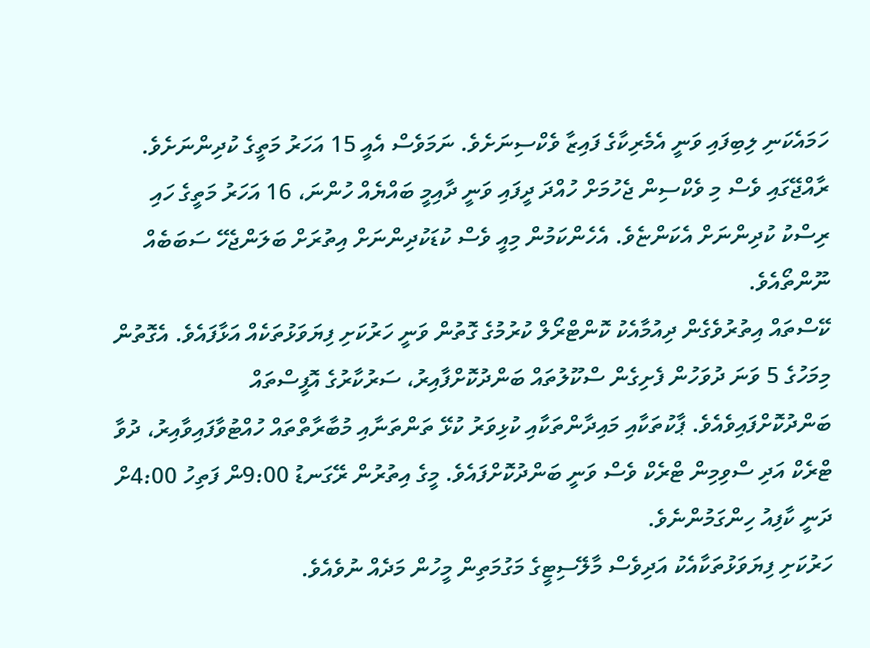ހަމައެކަނި ލިބިފައި ވަނީ އެމެރިކާގެ ފައިޒާ ވެކްސިނަށެވެ. ނަމަވެސް އެއީ 15 އަހަރު މަތީގެ ކުދިންނަށެވެ. ރާއްޖޭގައި ވެސް މި ވެކްސިން ޖެހުމަށް ހުއްދަ ދީފައި ވަނީ ދާއިމީ ބައްޔެއް ހުންނަ، 16 އަހަރު މަތީގެ ހައި ރިސްކު ކުދިންނަށް އެކަންޏެވެ. އެހެންކަމުން މިއީ ވެސް ކުޑަކުދިންނަށް އިތުރަށް ބަލަންޖެހޭ ސަބަބެއް ނޫންތޯއެވެ.
ކޭސްތައް އިތުރުވެގެން ދިއުމާއެކު ކޮންޓްރޯލް ކުރުމުގެ ގޮތުން ވަނީ ހަރުކަށި ފިޔަވަޅުތަކެއް އަޅާފައެވެ. އެގޮތުން މިމަހުގެ 5 ވަނަ ދުވަހުން ފެށިގެން ސްކޫލުތައް ބަންދުކޮށްފާއިރު، ސަރުކާރުގެ އޮފީސްތައް ބަންދުކޮށްފައިވެއެވެ. ޕާކުތަކާއި މައިދާންތަކާއި ކުޅިވަރު ކުޅޭ ތަންތަނާއި މުބާރާތްތައް ހުއްޓުވާފައިވާއިރު، ދުވާ ޓްރެކް އަދި ސްވިމިން ޓްރެކް ވެސް ވަނީ ބަންދުކޮށްފައެވެ. މީގެ އިތުރުން ރޭގަނޑު 9:00ން ފަތިހު 4:00ށް ދަނީ ކާފިއު ހިންގަމުންނެވެ.
ހަރުކަށި ފިޔަވަޅުތަކާއެކު އަދިވެސް މާލޭސިޓީގެ މަގުމަތިން މީހުން މަދެއް ނުވެއެވެ.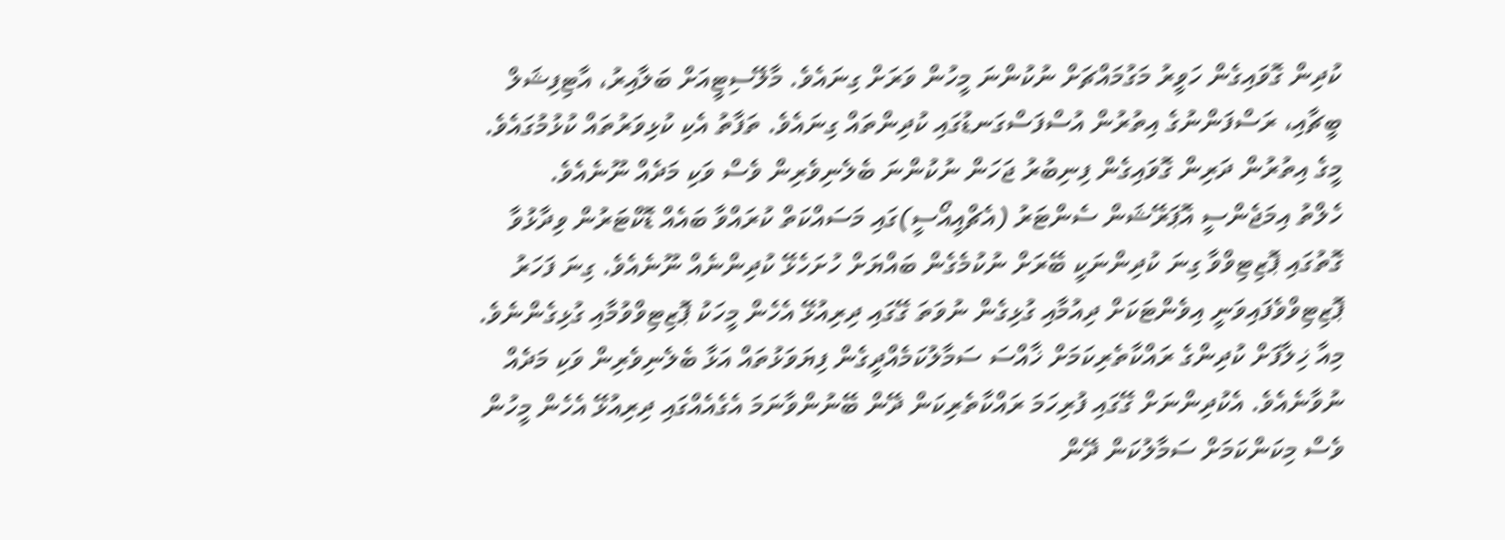ކުދިން ގޮވައިގެން ހަވީރު މަގުމައްޗަށް ނުކުންނަ މީހުން ވަރަށް ގިނައެވެ. މާލޭސިޓީއަށް ބަލާއިރު، އާޓިފިޝަލް ބީޗާއި، ރަސްފަންނުގެ އިތުރުން އުސްފަސްގަނޑުގައި ކުދިންތައް ގިނައެވެ. ތަފާތު އެކި ކުޅިވަރުތައް ކުޅުމުގައެވެ. މީގެ އިތުރުން ދަރިން ގޮވައިގެން ފިނިބުރު ޖަހަން ނުކުންނަ ބެލެނިވެރިން ވެސް ވަކި މަދެއް ނޫނެއެވެ.
ހެލްތު އިމަޖެންސީ އޮޕަރޭޝަން ސެންޓަރު (އެޗްއީއޯސީ)ގައި މަސައްކަތް ކުރައްވާ ބައެއް ޑޮކްޓަރުން ވިދާޅުވާ ގޮތުގައި ޕޮޒިޓިވްވާ ގިނަ ކުދިންނަކީ ބޭރަށް ނުކުމެގެން ބައްޔަށް ހުށަހެޅޭ ކުދިންނެއް ނޫނެއެވެ. ގިނަ ފަހަރު ޕޮޒިޓިވްވެފައިވަނީ އިވެންޓަކަށް ދިއުމާއި ގުޅިގެން ނުވަތަ ގޭގައި ދިރިއުޅޭ އެހެން މީހަކު ޕޮޒިޓިވްވުމާއި ގުޅިގެންނެވެ.
މިއާ ޚިލާފަށް ކުދިންގެ ރައްކާތެރިކަމަށް ޚާއްސަ ސަމާލުކަމެއްދީގެން ފިޔަވަޅުތައް އަޅާ ބެލެނިވެރިން ވަކި މަދެއް ނުވާނެއެވެ. އެކުދިންނަށް ގޭގައި ފުރިހަމަ ރައްކާތެރިކަން ދޭން ބޭނުންވާނަމަ އެގެއެއްގައި ދިރިއުޅޭ އެހެން މީހުން ވެސް މިކަންކަމަށް ސަމާލުކަން ދޭން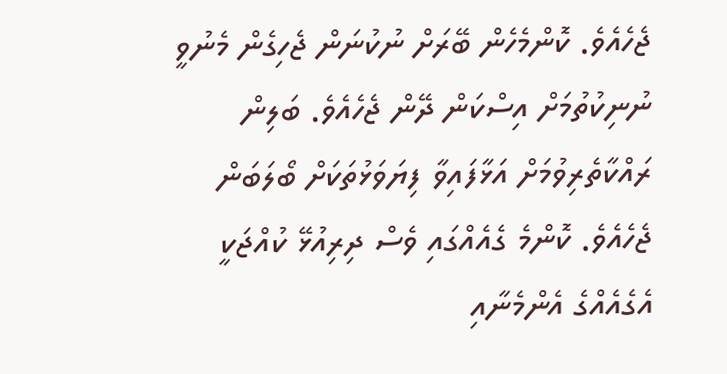ޖެހެއެވެ. ކޮންމެހެން ބޭރަށް ނުކުނަން ޖެހިގެން މެނުވީ ނުނިކުތުމަށް އިސްކަން ދޭން ޖެހެއެވެ. ބަލިން ރައްކާތެރިވުމަށް އަޅާފައިވާ ފިޔަވަޅުތަކަށް ބޯލަބަން ޖެހެއެވެ. ކޮންމެ ގެއެއްގައި ވެސް ދިރިއުޅޭ ކުއްޖަކީ އެގެއެއްގެ އެންމެނާއި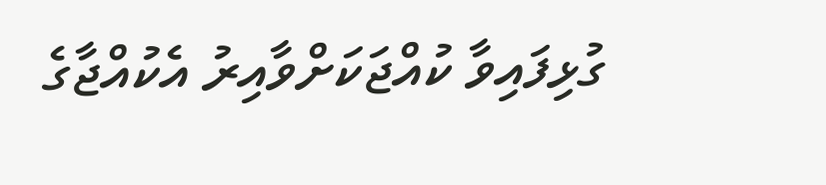ގުޅިފައިވާ ކުއްޖަކަށްވާއިރު އެކުއްޖާގެ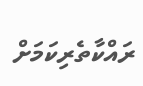ރައްކާތެރިކަމަށް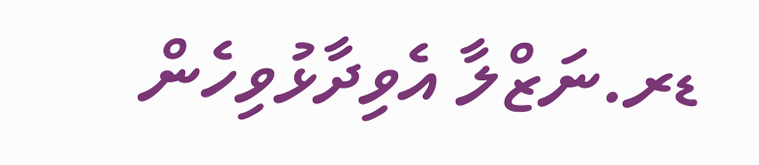ޑރ.ނަޒްލާ އެވިދާޅުވިހެން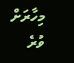މިހާރަށް ވުރެ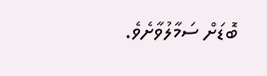ބޮޑަށް ސަމާލުވާށެވެ.